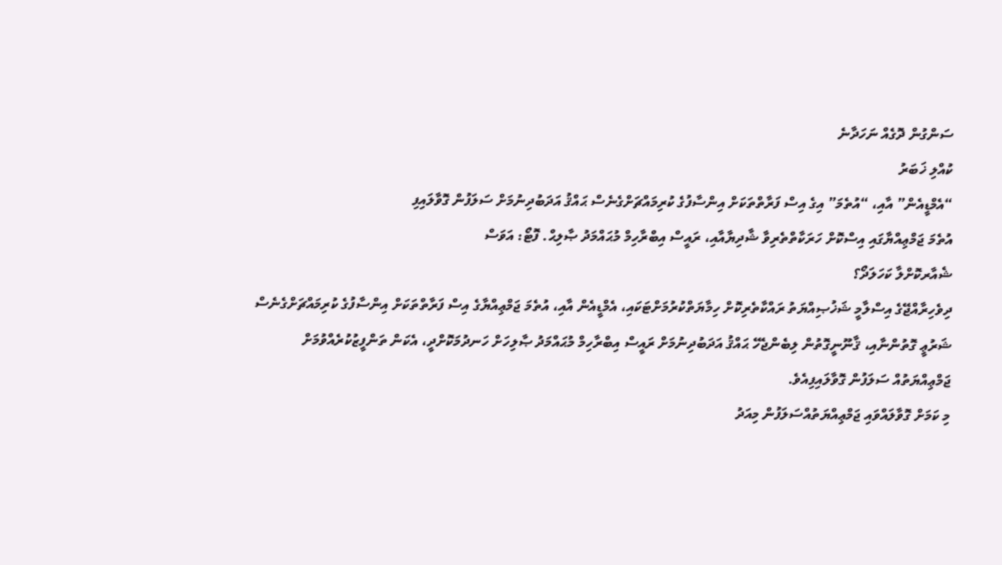ސަންގުން ދޮގެއް ނަހަދާނެ
ކުއްލި ޚަބަރު
“އެމްޑީއެން” އާއި، “އުތެމަ” އިގެ އިސް ފަރާތްތަކަށް އިންސާފުގެ ކުރިމައްޗަށްގެނެސް ޙައްޤު އަދަބުދިނުމަށް ސަލަފުން ގޮވާލައިފި
އުތެމަ ޖަމްޢިއްޔާގައި އިސްކޮށް ހަރަކާތްތެރިވާ ޝާދިޔާއާއި، ރައީސް އިބްރާހިމް މުޙައްމަދު ޞާލިޙް. ފޮޓޯ: އަވަސް
ޝެއާރކޮށްލާ ކަހަލަދޯ؟
ދިވެހިރާއްޖޭގެ އިސްލާމީ ޝަޚުޞިއްޔަތު ރައްކާތެރިކޮށް ހިމާޔަތްކުރުމަށްޓަކައި، އެމްޑީއެން އާއި، އުތެމަ ޖަމްޢިއްޔާގެ އިސް ފަރާތްތަކަށް އިންސާފުގެ ކުރިމައްޗަށްގެނެސް ޝަރުޢީ ގޮތުންނާއި، ޤާނޫނީގޮތުން ލިބެންޖެހޭ ޙައްޤު އަދަބުދިނުމަށް ރައީސް އިބްރާހިމް މުޙައްމަދު ޞާލިހަށް ހަނދުމަކޮށްދީ، އެކަން ތަންފީޒުކުރެއްވުމަށް ޖަމްޢިއްޔަތުއް ސަލަފުން ގޮވާލައިފިއެވެ.
މި ކަމަށް ގޮވާލައްވައި ޖަމްޢިއްޔަތުއްސަލަފުން މިއަދު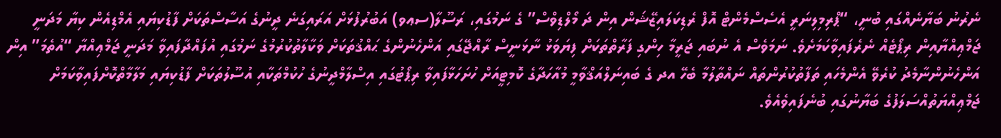ނެރުނު ބަޔާނެއްގައި ބުނީ، “ޕްރިމިލިނަރީ އެސެސްމެންޓް އޮފް ރެޑިކަލައިޒޭޝަން އިން ދަ މޯލްޑިވްސް” ގެ ނަމުގައި، ރަސޫލާ(ސޢވ) އަބުރުފުޅަށް އަރައިގަނެ ދީނުގެ އަސާސްތަކަށް ފާޑުކިޔައި އެމްޑިއެން ކިޔާ މަދަނީ ޖަމްޢިއްޔާއިން ރިޕޯޓެއް ނެރެފައިވާކަމަށެވެ. ނަމަވެސް އެ ނުބައި ޖަރީމާ ހިންގި ފަރާތްތަކަށް ފިޔަވަޅު ނާޅަނީސް ރާއްޖޭގައި އަންހެނުންގެ ޙައްޤުތަކަށް ވަކާލާތުކުރުމުގެ ނަމުގައި އުފައްދާފައިވާ މަދަނީ ޖަމްޢިއްޔާ “އުތެމަ” އިން އަންހެނުންނާމެދު ކުރެވޭ އެންމެހައި ތަފާތުކުރުންތައް ނައްތާލުމާ ބެހޭ އދ ގެ ބައިނަލްއަޤްވާމީ މުއާހަދާގެ ކޮމިޓީއަށް ހުށަހަޅާފައިވާ ރިޕޯޓުގައި އިސްލާމްދީނުގެ ހުކުމްތަކާއި އުސޫލުތަކަށް ފާޑުކިޔައި މަލާމާތްކޮށްފައިވާކަމަށް ޖަމްޢިއްޔަތުއްސަލަފުގެ ބަޔާނުގައި ބުނެފައިވެއެވެ.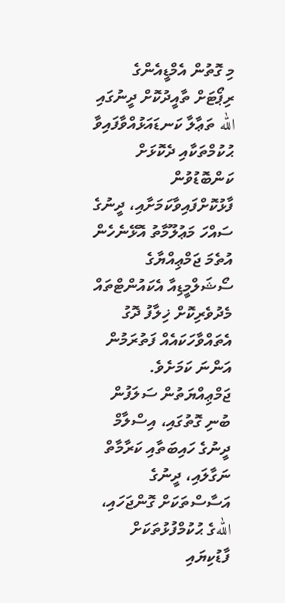މި ގޮތުން އެމްޑީއެންގެ ރިޕޯޓަށް ތާއީދުކޮށް ދީނުގައި الله ތަޢާލާ ކަނޑައަޅުއްވާފައިވާ ޙުކުމްތަކާއި ދެކޮޅަށް ކަންބޮޑުވުން ފާޅުކޮށްފައިވާކަމަށާއި، ދީނުގެ ސައްހަ މަޢުލޫމާތު އޮޅޭނެހެން އުތެމަ ޖަމްޢިއްޔާގެ ސޯޝަލްމީޑިއާ އެކައުންޓްތައް މެދުވެރިކޮށް ޚިލާފު ދޮގު އެތައްވާހަކައެއް ފަތުރަމުން އަންނަ ކަމަށެވެ.
ޖަމްޢިއްޔަތުން ސަލަފުން ބުނި ގޮތުގައި، އިސްލާމް ދީނުގެ ހައިބަތާއި ކަރާމާތް ނަގާލައި، ދީނުގެ އަސާސްތަކަށް ގޮންޖަހައި، اللهގެ ޙުކުމްފުޅުތަކަށް ފާޑުކިޔައި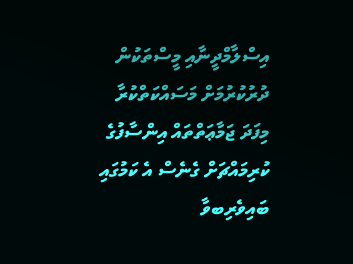އިސްލާމްދީނާއި މީސްތަކުން ދުރުކުރުމަށް މަސައްކަތްކުރާ މިފަދަ ޖަމާޢަތްތައް އިންސާފުގެ ކުރިމައްޗަށް ގެނެސް އެ ކަމުގައި ބައިވެރިބވާ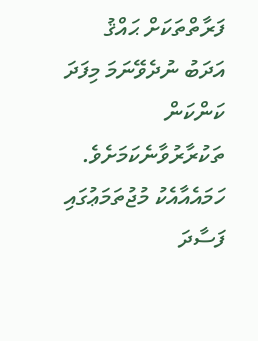ފަރާތްތަކަށް ޙައްޤު އަދަބު ނުދެވޭނަމަ މިފަދަ ކަންކަން ތަކުރާރުވާނެކަމަށެވެ. ހަމައެއާއެކު މުޖުތަމަޢުގައި ފަސާދަ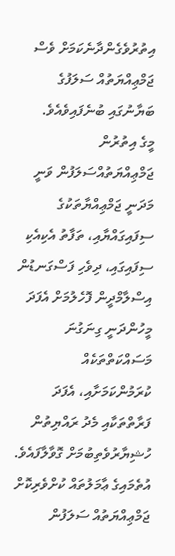އިތުރުވެގެންދާނެކަމަށް ވެސް ޖަމްޢިއްޔަތުއް ސަލަފުގެ ބަޔާނުގައި ބުނެފައިވެއެވެ.
މީގެ އިތުރުން ޖަމްޢިއްޔަތުއްސަލަފުން ވަނީ މަދަނީ ޖަމްޢިއްޔާތަކުގެ ސިފައިގައްޔާއި، ތަފާތު އެކިއެކި ސިފައިގައި، ދިވެހި ފަސްގަނޑުން އިސްލާމްދީން ފޮހެލުމަށް އެފަދަ މީހުންދަނީ ގިނަގުނަ މަސައްކަތްތަކެއް ކުރަމުންކަމަށާއި، އެފަދަ ފަރާތްތަކާއި މެދު ރައްޔިތުން ހުޝިޔާރުވެތިބުމަށް ގޮވާލާފައެވެ.
އުތެމައިގެ ޢާމަލުތައް ކުށްވެރިކޮށް ޖަމްޢިއްޔަތުއް ސަލަފުން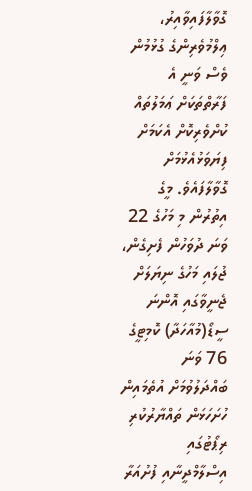ގޮވާލާފައިވާއިރު، ޢިލްމުވެރިންގެ ގުޅުމުން ވެސް ވަނީ އެ ފަރާތްތަކަށް ޢަމަލުތައް ކުށްވެރިކޮށް އެކަމަށް ފިޔަވަޅުއެޅުމަށް ގޮވާލާފައެވެ. މީގެ އިތުރުން މި މަހުގެ 22 ވަނަ ދުވަހުން ފެށިގެން، ޖުލައި މަހުގެ ނިޔަލަށް ޖެނީވާގައި އޮންނަ ސީޑޯ(މުއާހަދާ) ކޮމިޓީގެ 76 ވަނަ ބައްދަލުވުމަށް އުތެމައިން ހުށަހަޅަން ތައްޔާރުކުރި ރިޕޯޓުގައި އިސްލާމްދީނާއި ފުށުއަރާ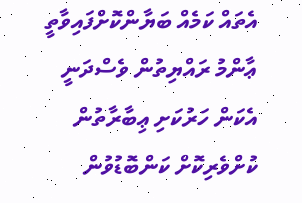އެތައް ކަމެއް ބަޔާންކޮށްފައިވާތީ ޢާންމު ރައްޔިތުން ވެސްދަނީ އެކަން ހަރުކަށި ޢިބާރާތުން ކުށްވެރިކޮށް ކަންބޮޑުވުން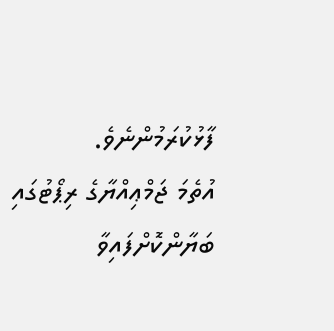ފާޅުކުރަމުންނެވެ.
އުތެމަ ޖަމްޢިއްޔާގެ ރިޕޯޓުގައި ބަޔާންކޮށްފައިވާ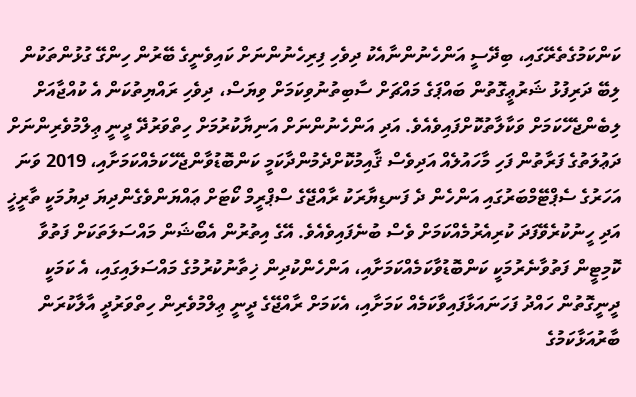ކަންކަމުގެތެރޭގައި، ބިދޭސީ އަންހެނުންނާއެކު ދިވެހި ފިރިހެނުންނަށް ކައިވެނީގެ ބޭރުން ހިންގޭ ގުޅުންތަކުން ލިބޭ ދަރިފުޅު ޝަރުޢީގޮތުން ބައްޕަގެ މައްޗަށް ސާބިތުނުވިކަމަށް ވިޔަސް، ދިވެހި ރައްޔިތުކަން އެ ކުއްޖާއަށް ލިބެންޖެހޭކަމަށް ވަކާލާތުކޮށްފައިވެއެވެ. އަދި އަންހެނުންނަށް އަނިޔާކުރުމަށް ހިތްވަރުދޭ ދީނީ ޢިލްމުވެރިންނަށް ދަޢުލަތުގެ ފަރާތުން ފަހި މާހައުލެއް އަދިވެސް ޤާއިމުކޮށްދެމުންދާކަމީ ކަންބޮޑުވާންޖެހޭކަމެއްކަމަށާއި، 2019 ވަނަ އަހަރުގެ ސެޕްޓޭމްބަރުގައި އަންހެން ދެ ފަނޑިޔާރަކު ރާއްޖޭގެ ސްޕްރީމް ކޯޓަށް ޢައްޔަންވެގެންދިޔަ ދިޔުމަކީ ތާރީޚީ އަދި ހީނުކުރެވޭފަދަ ކުރިއެރުމެއްކަމަށް ވެސް ބުނެފައިވެއެވެ. އޭގެ އިތުރުން އެބޯޝަން މައްސަލަތަކަށް ފަތުވާ ކޮމިޓީން ފަތުވާނެރުމަކީ ކަންބޮޑުވާކަމެއްކަމަށާއި، އަންހެންކުދިން ޚިތާނުކުރުމުގެ މައްސަލައިގައި، އެ ކަމަކީ ދީނީގޮތުން ހައްދު ފަހަނައަޅާފައިވާކަމެއް ކަމަށާއި، އެކަމަށް ރާއްޖޭގެ ދީނީ ޢިލްމުވެރިން ހިތްވަރުދީ އާލާކުރަން ބާރުއަޅާކަމުގެ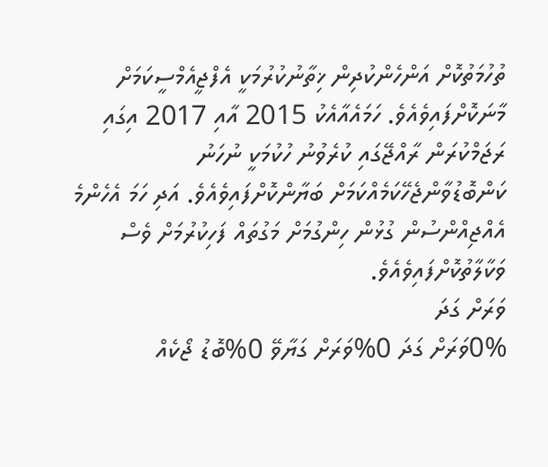ތުހުމަތުކޮށް އަންހެންކުދިން ޚިތާނުކުރުމަކީ އެފްޖީއެމްސީކަމަށް މާނަކޮށްފައިވެއެވެ. ހަމައެއާއެކު 2015 އާއި 2017 އިގައި ރަޖަމްކުރަން ރާއްޖޭގައި ކުރެވުނު ހުކުމަކީ ނުހަނު ކަންބޮޑުވާންޖެހޭކަމެއްކަމަށް ބަޔާންކޮށްފައިވެއެވެ. އަދި ހަމަ އެހެންމެ އެއްޖިއްންސުން ގުޅުން ހިންގުމަށް މަގުތައް ފަހިކުރުމަށް ވެސް ވަކާލާތުކޮށްފައިވެއެވެ.
ވަރަށް ގަދަ
0%ވަރަށް ގަދަ 0%ވަރަށް ގަޔާވޭ 0%ބޮޑު ޖޯކެއް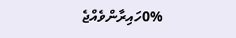0%ހައިރާންވެއްޖެ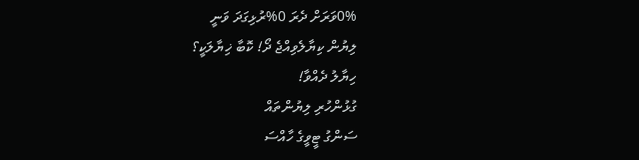0%ވަރަށް ދެރަ 0%ރުޅިގަދަ ވަނީ
ލިޔުން ކިޔާލެވިއްޖެ ދޯ! ކޮބާ ޚިޔާލަކީ؟
ހިޔާލު ދެއްވާ!
ގުޅުންހުރި ލިޔުންތައް
ސަންގު ޓީވީގެ ހާއްސަ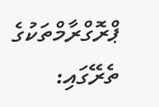ޕްރޮގްރާމްތަކުގެ ތެރޭގައި: